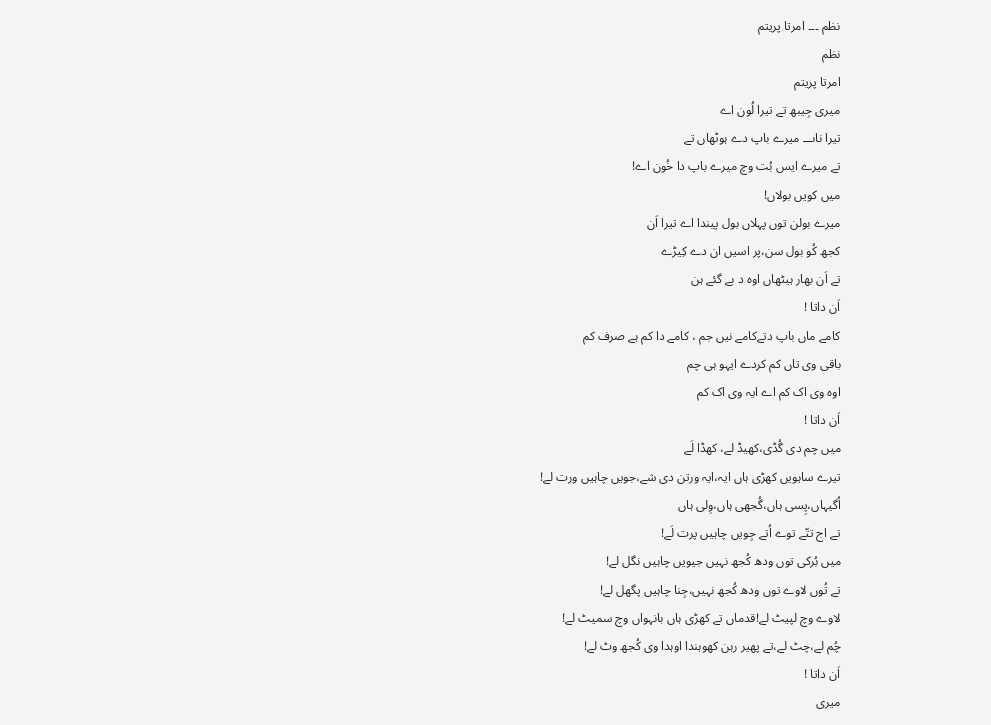نظم ۔۔۔ امرتا پریتم
نظم
امرتا پریتم
میری جِیبھ تے تیرا لُون اے
تیرا ناںـــ میرے باپ دے ہوٹھاں تے
تے میرے ایس بُت وچ میرے باپ دا خُون اے!
میں کویں بولاں!
میرے بولن توں پہلاں بول پیندا اے تیرا اَن
کجھ کُو بول سن،پر اسیں ان دے کِیڑے
تے اَن بھار ہیٹھاں اوہ د بے گئے ہن
اَن داتا !
کامے ماں باپ دتےکامے نیں جم ، کامے دا کم ہے صرف کم
باقی وی تاں کم کردے ایہو ہی چم
اوہ وی اک کم اے ایہ وی اک کم
اَن داتا !
میں چم دی گُڈی،کھیڈ لے، کھڈا لَے
تیرے ساہویں کھڑی ہاں ایہ،ایہ ورتن دی شے،جویں چاہیں ورت لے!
اُگیہاں،پِسی ہاں،گُجھی ہاں،وِلی ہاں
تے اج تتّے توے اُتے جِویں چاہیں پرت لَے!
میں بُرکی توں ودھ کُجھ نہیں جیویں چاہیں نگل لے!
تے تُوں لاوے توں ودھ کُجھ نہیں،جِنا چاہیں پگھل لے!
لاوے وچ لپیٹ لے!قدماں تے کھڑی ہاں بانہواں وچ سمیٹ لے!
چُم لے،چٹ لے،تے پھیر رہن کھوہندا اوہدا وی کُجھ وٹ لے!
اَن داتا !
میری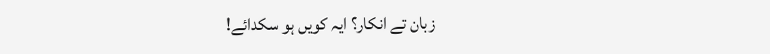زبان تے انکار؟ ایہ کویں ہو سکدائے!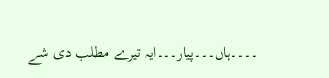۔۔۔۔ہاں۔۔۔پیار۔۔۔ایہ تیرے مطلب دی شے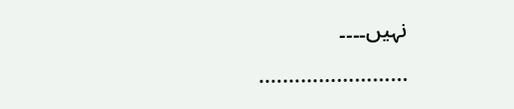نہیں۔۔۔۔
…………………….